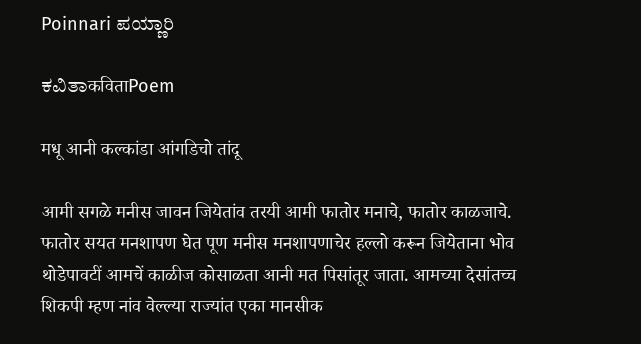Poinnari ಪಯ್ಣಾರಿ

ಕವಿತಾकविताPoem

मधू आनी कल्कांडा आंगडिचो तांदू

आमी सगळे मनीस जावन जियेतांव तर‌यी आमी फातोर मनाचे, फातोर काळजाचे. फातोर सयत मनशापण घेत पूण मनीस मनशापणाचेर हल्लो करून जियेताना भोव थोडेपावटीं आमचें काळीज कोसाळता आनी मत पिसांतूर जाता. आमच्या देसांत‌च्च शिकपी म्हण नांव वेल्ल्या राज्यांत एका मानसीक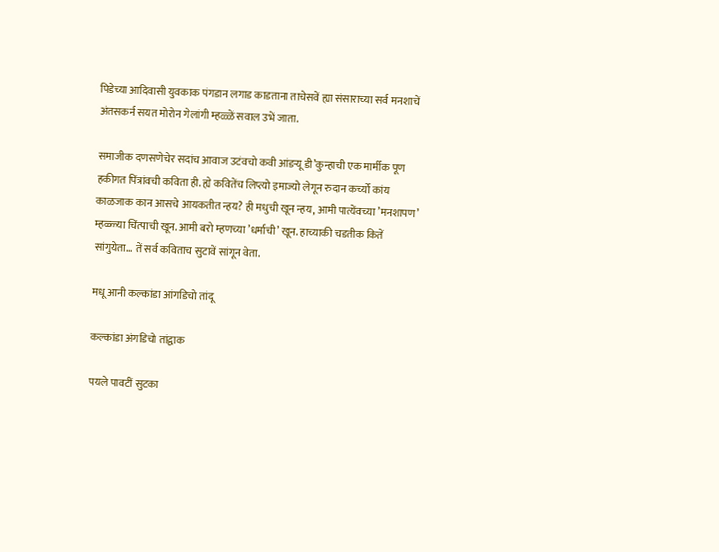पिडेच्या आदिवासी युवकाक पंगडान लगाड काडताना ताचेसवें ह्या संसाराच्या सर्व मनशाचें अंतसकर्न सयत मोरोन गेलांगी म्हळ्ळें सवाल उभें जाता.

समाजीक दणसणेचेर सदांच आवाज उटंवचो कवी आंडऱ्यू डी’कुन्हाची एक मार्मीक पूण हकीगत पिंत्रांवची कविता ही. ह्ये कवितेंच लिप्त्यो इमाज्यो लेगून रुदान कर्च्यो कांय काळजाक कान आसचे आयकतीत न्हय? ही मधुची खून न्हय, आमी पात्येंवच्या ’मनशापण’ म्हळ्ळ्या चिंत्पाची खून. आमी बरो म्हणच्या ’धर्माची’ खून. हाच्याकी चडतीक कितें सांगुयेता... तें सर्व कविताच सुटावें सांगून वेता.

मधू आनी कल्कांडा आंगडिचो तांदू

कल्कांडा अंगडिचो तांद्वाक

पयले पावटीं सुटका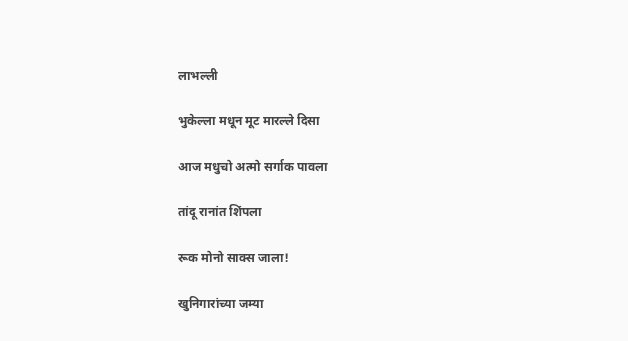लाभल्ली

भुकेल्ला मधून मूट मार‌ल्ले दिसा

आज मधुचो अत्मो सर्गाक पावला

तांदू रानांत शिंपला

रूक मोनो साक्स जाला!

खुनिगारांच्या जम्या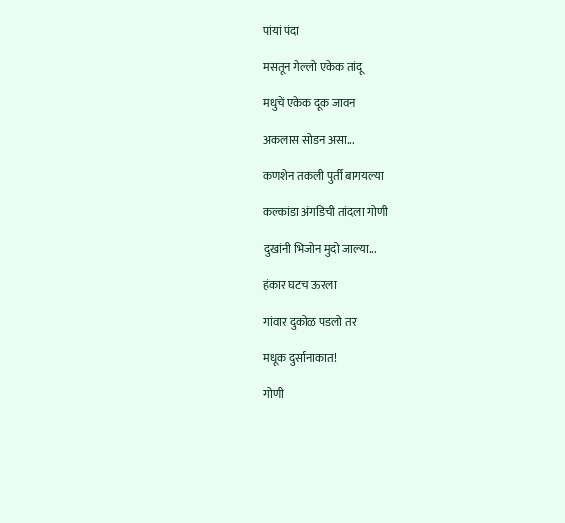पांयां पंदा

मसतून गेल्लो एकेक तांदू

मधुचें एकेक दूक जावन

अकलास सोडन असा...

कणशेन तकली पुर्ती बागयल्या

कल्कांडा अंगडिची तांदला गोणी

दुखांनी भिजोन मुदो जाल्या...

हंकार घट‌च ऊर‍ला

गांवार दुकोळ पडलो तर

मधूक दुर्सानाकात!

गोणी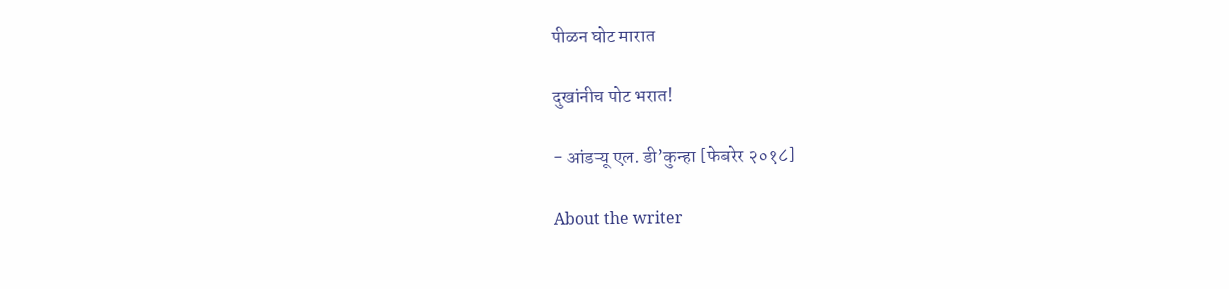पीळन घोट मारात

दुखांनीच पोट भरात!

- आंडऱ्यू एल. डी’कुन्हा [फेबरेर २०१८]

About the writer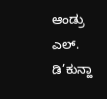ಆಂಡ್ರು ಎಲ್. ಡಿ’ಕುನ್ಹಾ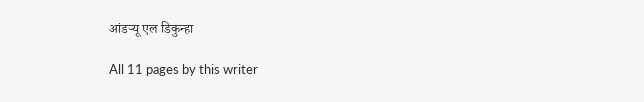आंडऱ्यू एल डिकुन्हा

All 11 pages by this writer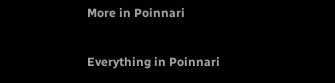More in Poinnari

Everything in Poinnari